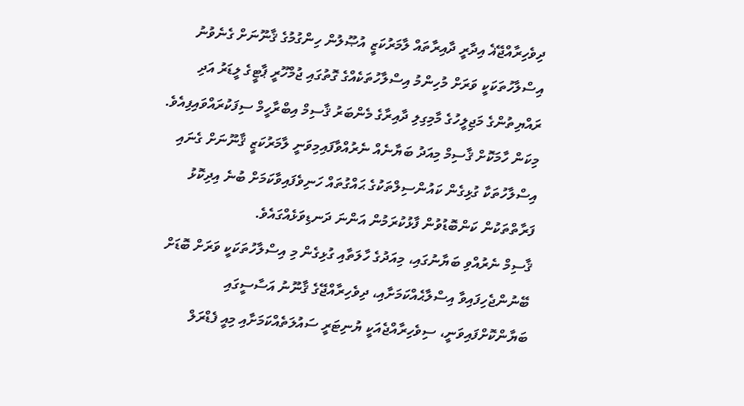ދިވެހިރާއްޖޭޣެ އިދާރީ ދާއިރާތައް ލާމަރުކަޒީ އުޞޫލުން ހިންގުމުގެ ޤާނޫނަށް ގެނެވުނު އިސްލާހުތަކަކީ ވަރަށް މުހިންމު އިސްލާހުތަކެއްގެ ގޮތުގައި ޖުމްހޫރީ ޕާޓީގެ ލީޑަރު އަދި ރައްޔިތުންގެ މަޖިލީހުގެ މާމިގިލި ދާއިރާގެ މެންބަރު ޤާސިމް އިބްރާހީމް ސިފަކުރައްވައިފިއެވެ.
މިކަން ހާމަކޮށް ޤާސިމް މިއަދު ބަޔާނެއް ނެރުއްވާފައިމިވަނީ ލާމަރުކަޒީ ޤާނޫނަށް ގެނައި އިސްލާހުތަކާ ގުޅިގެން ކައުންސިލްތަކުގެ ޙައްގުތައް ހަނިވެފައިވާކަމަށް ބުނެ އިދިކޮޅު ފަރާތްތަކުން ކަންބޮޑުވުން ފާޅުކުރަމުން އަންނަ ދަނޑިވަޅެއްގައެވެ.
ޤާސިމް ނެރުއްވި ބަޔާނުގައި، މިއަދުގެ ހާލަތާއި ގުޅިގެން މި އިސްލާހުތަކަކީ ވަރަށް ބޮޑަށް ބޭނުންޖެހިފައިވާ އިސްލާޙެއްކަމަށާއި، ދިވެހިރާއްޖޭގެ ޤާނޫނު އަސާސީގައި ބަޔާންކޮށްފައިވަނީ، ސިވެހިރާއްޖެއަކީ ޔުނިޓަރީ ސައުލަތެއްކަމަށާއި މިއީ ފެޑްރަލް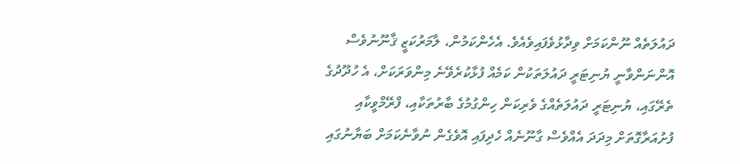ދައުލަތެއް ނޫންކަމަށް ވިދާޅުވެފައިވެއެވެ. އެހެންކަމުން، ލާމަރުކަޒީ ޤާނޫނުވެސް އޮންނަންވާނީ ޔުނިޓަރީ ދައުލަތަކުން ކަމެއް ފުޅާކުރެވޭނެ މިންވަރަކަށް، އެ ހުދޫދުގެ ތެރޭގައި، ޔުނިޓަރީ ދައުލަތެއްގެ ވެރިކަން ހިންގުމުގެ ބާރުތަކާއި، ފްރޭމްވީކާއި ފުށުއަރާގޮތަށް މިދަދަ އެއްވެސް ގާނޫނެއް ހެދިފައި އޮވެގެން ނުވާނެކަމަށް ބަޔާނުގައި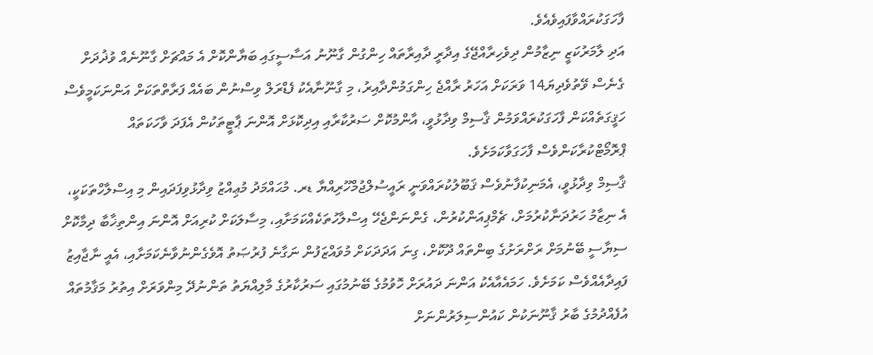ފާހަގަކުރައްވާފައިވެއެވެ.
އަދި ލާމަރުކަޒީ ނިޒާމުން ދިވެހިރާއްޖޭގެ އިދާރީ ދާއިރާތައް ހިންގުން ގާނޫނު އަސާސީގައި ބަޔާންކޮށް އެ މައްޗަށް ގާނޫނެއް ވުޛުދަށް ގެނެސް ވޭތުވެދިޔަ14 ވަރަކަށް އަހަރު ރާއްޖެ ހިންގަމުންދާއިރު، މި ގާނޫނާއެކު ފެޑްރަލް ވިސްނުން ބައެއް ފަރާތްތަކަށް އަންނަކަމީވެސް ހަޤީގަތެއްކަން ފާހަގަކުރައްވަމުން ޤާސިމް ވިދާޅުވީ، އާންމުކޮށް ސަރުކާރާއި އިދިކޮޅަށް އޮންނަ ޕާޓީތަކުން އެފަދަ ވާހަކަތައް ޕްރޮމޯޓްކުރާކަންވެސް ފާހަގަވާކަމަށެވެ.
ޤާސިމް ވިދާޅުވީ، އެމަނިކުފާނުވެސް ޤަބޫލުކުރައްވަނީ ރައީސުލްޖުމްހޫރިއްޔާ ޑރ. މުޙައްމަދު މުޢިއްޒު ވިދާޅުވިފަދައިން މި އިސްލާހްތަކަކީ، އެ ނިޒާމު ހަރުދަނާކުރުމަށް، ޗެމްޕިއަންކުރުން، ގެންނަންޖެހޭ އިސްލާހުތަކެއްކަމަށާއި، މިސާލަކަށް ކުރިއަށް އޮންނަ އިންތިޚާބާ ދިމާކޮށް ސިޔާސީ ބޭނުމަށް ރަށްރަށުގެ ބިންތައް ދޫކޮށް، ގިނަ އަދަދަކަށް މުވައްޒަފުން ނަގާނެ ފުރުޞަތު އޮވެގެންނުވާނެކަމަށާއި، އެއީ ނާޖާއިޒު ފައިދާއެއްވެސް ކަމަށެވެ. ހަމައެއާއެކު އަންނަ ދައުރަށް ހޮވުމުގެ ބޭނުމުގައި ސަރުކާރުގެ މާލިއްޔަތު ތަންނުދޭ މިންވަރަށް އިތުރު މަޤާމުތައް އުފެއްދުމުގެ ބާރު ޤާނޫނަކުން ކައުންސިލަރުންނަށް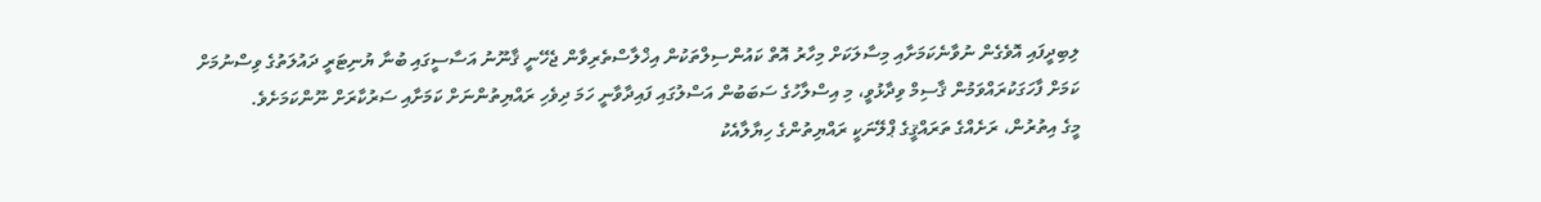ލިބިދީފައި އޮވެގެން ނުވާނެކަމަށާއި މިސާލަކަށް މިހާރު އޮތް ކައުންސިލްތަކުން އިޚްލާސްތެރިވާން ޖެހޭނީ ޤާނޫނު އަސާސީގައި ބުނާ ޔުނިޓަރީ ދައުލަތުގެ ވިސްނުމަށް ކަމަށް ފާހަގަކުރައްވަމުން ޤާސިމް ވިދާޅުވީ، މި އިސްލާހުގެ ސަބަބުން އަސްލުގައި ފައިދާވާނީ ހަމަ ދިވެހި ރައްޔިތުންނަށް ކަމަށާއި ސަރުކާރަށް ނޫންކަމަށެވެ.
މީގެ އިތުރުން، ރަށެއްގެ ތަރައްޤީގެ ޕްލޭނަކީ ރައްޔިތުންގެ ހިޔާލާއެކު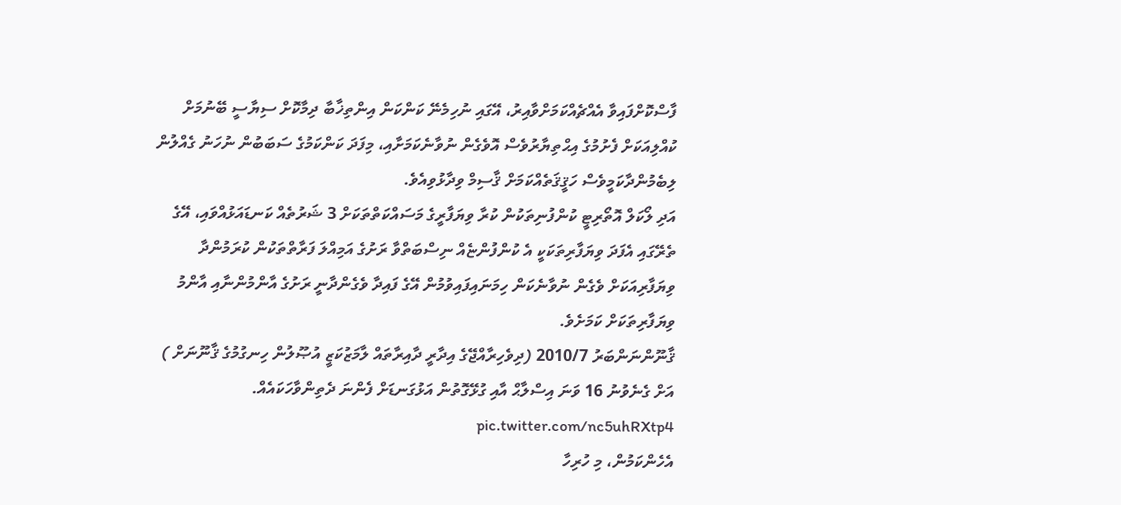ފާސްކޮށްފައިވާ އެއްޗެއްކަމަށްވާއިރު، އޭގައި ނުހިމެނޭ ކަންކަން އިންތިޚާބާ ދިމާކޮށް ސިޔާސީ ބޭނުމަށް ކުއްލިއަކަށް ފެށުމުގެ އިޙްތިޔާރުވެސް އޮވެގެން ނުވާނެކަމަށާއި، މިފަދަ ކަންކަމުގެ ސަބަބުން ނުހަނު ގެއްލުން ލިބެމުންދާކަމީވެސް ހަޤީޤަތެއްކަމަށް ޤާސިމް ވިދާޅުވިއެވެ.
އަދި ލޯކަލް އޮތޯރިޓީ ކުންފުނިތަކުން ކުރާ ވިޔަފާރީގެ މަސައްކަތްތަކަށް 3 ޝަރުތެއް ކަނޑައަޅުއްވައި، އޭގެ ތެރޭގައި އެފަދަ ވިޔަފާރިތަކަކީ އެ ކުންފުންޏެއް ނިސްބަތްވާ ރަށުގެ އަމިއްލަ ފަރާތްތަކުން ކުރަމުންދާ ވިޔަފާރިއަކަށް ވެގެން ނުވާނެކަން ހިމަނައިފައިވުމުން އޭގެ ފައިދާ ވެގެންދާނީ ރަށުގެ އާންމުންނާއި އާންމު ވިޔަފާރިތަކަށް ކަމަށެވެ.
ޤާނޫންނަންބަރު 2010/7 (ދިވެހިރާއްޖޭގެ އިދާރީ ދާއިރާތައް ލާމަޒުކަޒީ އުޞޫލުން ހިނގުމުގެ ޤާނޫނަށް ) އަށް ގެނެވުނު 16 ވަނަ އިސްލާޙް އާއި ގުޅޭގޮތުން އަޅުގަނޑަށް ފެންނަ ދެތިންވާހަކައެއް. pic.twitter.com/nc5uhRXtp4
އެހެންކަމުން، މި ހުރިހާ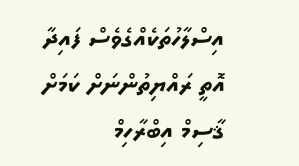އިސްލާހުތަކެއްގެވެސް ފައިދާ އޮތީ ރައްޔިތުންނަށް ކަމަށް ޤާސިމް އިބްރާހިމް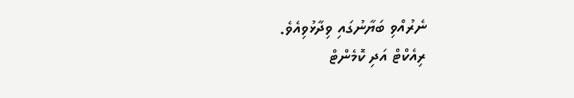ނެރުއްވި ބަޔާނުގައި ވިދާޅުވިއެވެ.
ރިއެކްޓް އަދި ކޮމެންޓް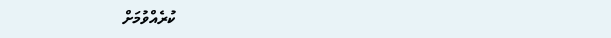ކުރެއްވުމަށް